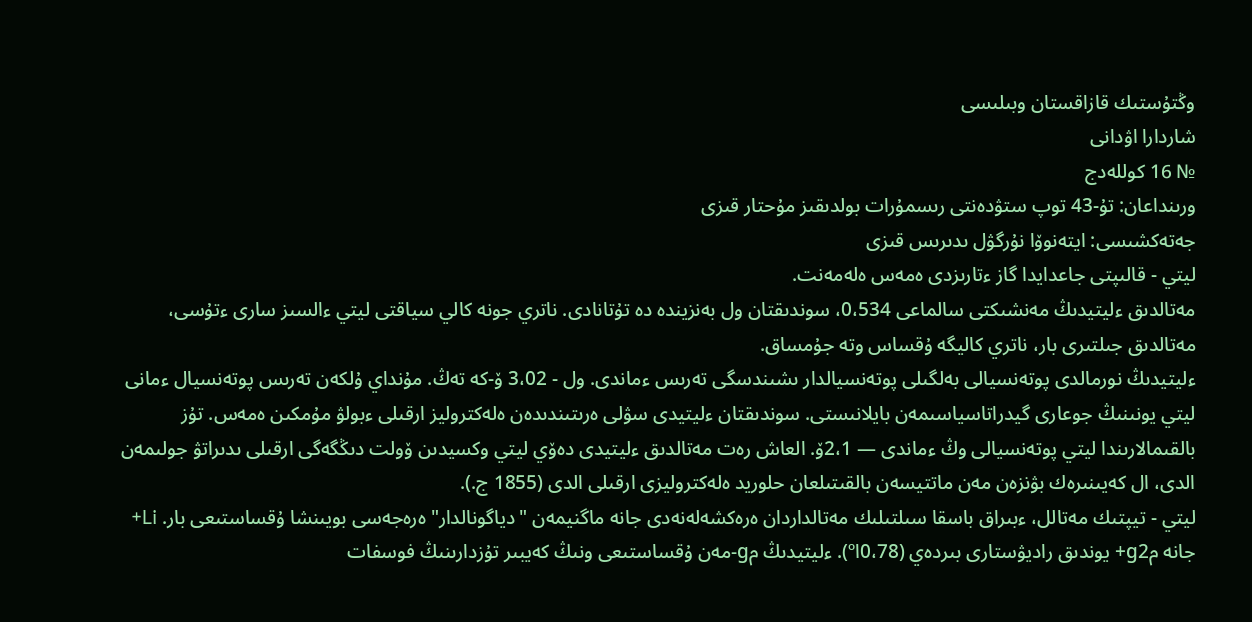وڭتۇستىك قازاقستان وبىلىسى
شاردارا اۋدانى
№ 16 كوللەدج
ورىنداعان: تۇ-43 توپ ستۋدەنتى رىسمۇرات بولدىقىز مۇحتار قىزى
جەتەكشىسى: ايتەنوۆا نۇرگۋل ىدىرىس قىزى
ليتي - قالىپتى جاعدايدا گاز ءتارىزدى ەمەس ەلەمەنت.
مەتالدىق ءليتيدىڭ مەنشىكتى سالماعى 0،534، سوندىقتان ول بەنزيندە دە تۇتانادى. ناتري جونە كالي سياقتى ليتي ءالسىز سارى ءتۇسى، مەتالدىق جىلتىرى بار، ناتري كاليگە ۇقساس وتە جۇمساق.
ءليتيدىڭ نورمالدى پوتەنسيالى بەلگىلى پوتەنسيالدار ىشىندسگى تەرىس ءماندى. ول - 3،02 ۆ-كە تەڭ. مۇنداي ۇلكەن تەرىس پوتەنسيال ءمانى ليتي يونىنىڭ جوعارى گيدراتاسياسىمەن بايلانىستى. سوندىقتان ءليتيدى سۋلى ەرىتىندىدەن ەلەكتروليز ارقىلى ءبولۋ مۇمكىن ەمەس. تۇز بالقىمالارىندا ليتي پوتەنسيالى وڭ ءماندى — 2،1ۆ. العاش رەت مەتالدىق ءليتيدى دەۆي ليتي وكسيدىن ۆولت دىڭگەگى ارقىلى ىدىراتۋ جولىمەن الدى، ال كەيىنىرەك بۋنزەن مەن ماتتيسەن بالقىتىلعان حلوريد ەلەكتروليزى ارقىلى الدى (1855 ج.).
ليتي - تيپتىك مەتالل، ءبىراق باسقا سىلتىلىك مەتالداردان ەرەكشەلەنەدى جانە ماگنيمەن "دياگونالدار" ەرەجەسى بويىنشا ۇقساستىعى بار. Li+ جانە مg2+ يوندىق راديۋستارى بىردەي (0،78اº). ءليتيدىڭ مg-مەن ۇقساستىعى ونىڭ كەيبىر تۇزدارىنىڭ فوسفات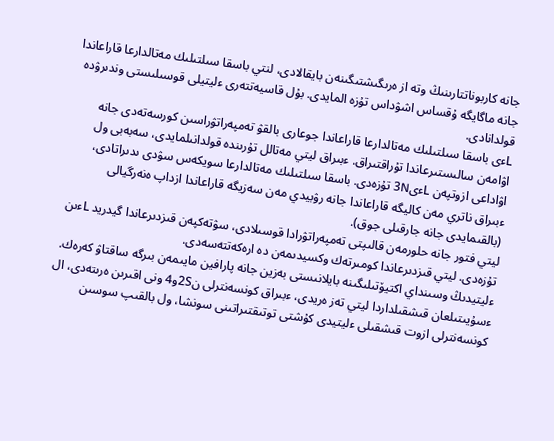جانە كاربوناتتارىنىڭ وتە از ەرىگىشتىگىنەن بايقالادى، لنتي باسقا سىلتىلىك مەتالدارعا قاراعاندا جانە ماگايگە ۇقساس اشۋداس تۇزە المايدى. بۇل قاسيەتتەرى ءليتيلى قوسىلىستى وندىرۋدە قولدانادى.
Lءى باسقا سىلتىلىك مەتالدارعا قاراعاندا جوعارى بالقۋ تەمپەراتۋراسىن كورسەتەدى جانە اۋامەن سالىستىرعاندا تۇراقتىراق. ءبىراق ليتي مەتالل تۇرىندە قولدانىلمايدى، سەبەبى ول اۋاداعى ازوتپەن Lءى3N تۇزەدى. باسقا سىلتىلىك مەتالدارعا سويكەس سۋدى ىدىراتادى، ءبىراق ناتري مەن كاليگە قاراعاندا جانە رۋبيدي مەن سەزيگە قاراعاندا ازداپ ەنەرگيالى (بالقىمايدى جانە جارقىلى جوق).
ليتي فتور جانە حلورمەن قالىپتى تەمپەراتۋرادا قوسىلادى، سۋتەكپەن قىزدىرعاندا گيدريد Lءىن تۇزەدى. ليتي قىزدىرعاندا كومىرتەك وكسيدىمەن دە ارەكەتتەسەدى.
ءليتيدىڭ وسىنداي اكتيۆتىلىگىنە بايلانىستى بەزين جانە پارافين مايىمەن بىرگە ساقتاۋ كەرەك.
ءسۇيىتىلعان قىشقىلداردا ليتي تەز ەريدى، ءبىراق كونسەنترلى ن2Sو4 ونى اقىرىن ەرىتەدى، ال كونسەنترلى ازوت قىشقىلى ءليتيدى كۇشتى توتىقتىراتىنى سونشا، ول بالقىپ سوسىن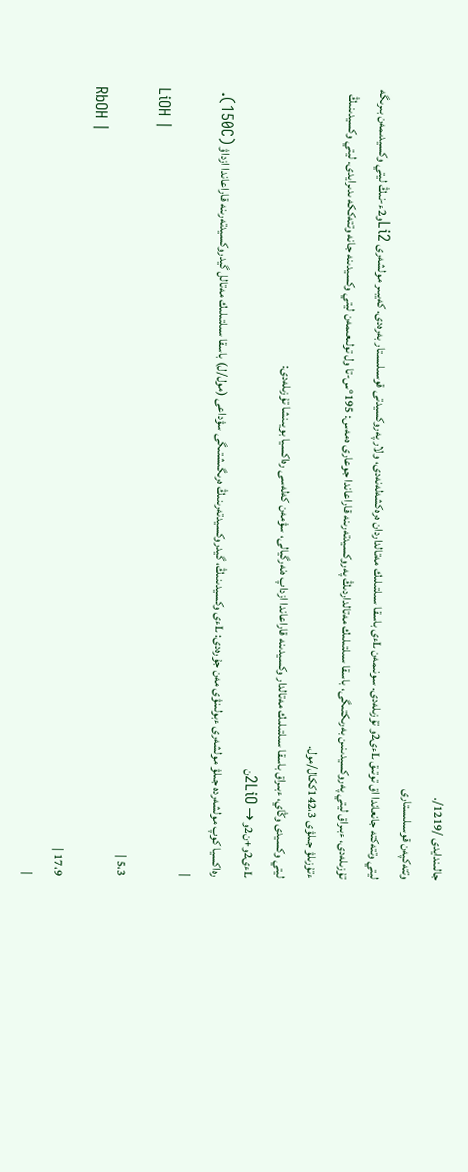جالىندايدى /1219/.
وتتەكپەن قوسىلىستارى
ليتي وتتەكتە جانعاندا اق توتىق Lءى2و تۇزىلەدى. سونىمەن Lءى باسقا سىلتىلىك مەتالداردان ەرەكشەلەنەدى، ولار پەروكسيدتى قوسىلىستار بەرەدى. كەيبىر مولشەرى Li2و2ء-نىڭ ليتي وكسيدىمەن بىرىگە تۇزىلەدى، ءبىراق ليتي پەروكسيدىنىن بەرىكتىگى، باسقا سىلتىلىك مەتالداردىڭ پەروكسيدتەرىنە قاراعاندا جوعارى ەمەس: 195°س-تا ول تولىعىمەن ليتي وكسيدىنە جانە وتتەككە ىدىرايدى. ليتي وكسيدىنىڭ ءتۇزىلۋ جىلۋى 142،3ككال/مول.
ليتي وكسيدى وڭاي، ءبىراق باسقا سىلتىلىك مەتالدار وكسيدىنە قاراعاندا ازداپ ەنەرگيالى، سۋمەن كەلەسى رەاكسيا بويىنشا تۇزىلەدى:
Lءى2و+ن2و → 2LiOن
رەاكسيا كوپ مولشەردە جىلۋ مولشەرى ءبولىنۋى مەن جۇرەدى: Lءى وكسيدىنىڭ، گيدروكسيدتەرىنىڭ ەرىگىشتىگى سۋداعى (مول/ل) باسقا سىلتىلىك مەتالل گيدروكسيدتەرىنە قاراعاندا ازداۋ (150C).
|
LiOH |
5،3 |
RbOH |
17،9 |
|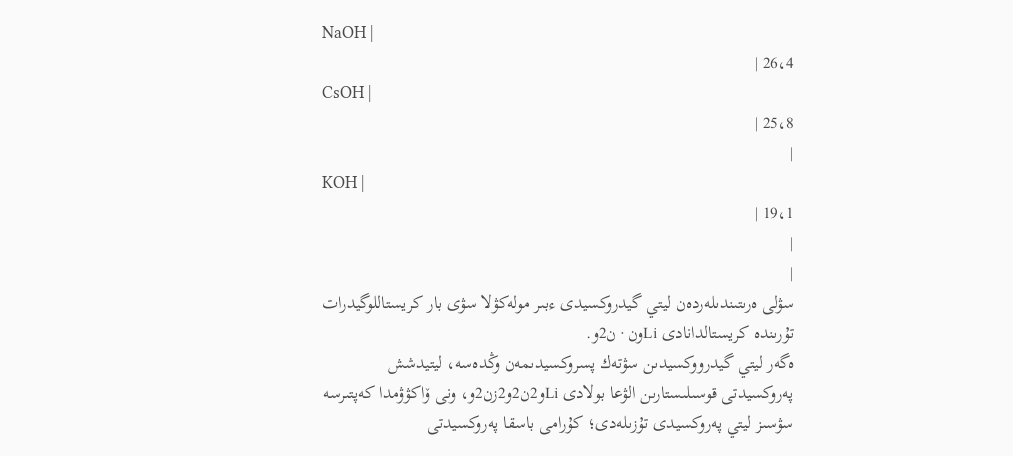NaOH |
26،4 |
CsOH |
25،8 |
|
KOH |
19،1 |
|
|
سۋلى ەرىتىندىلەردەن ليتي گيدروكسيدى ءبىر مولەكۋلا سۋى بار كريستاللوگيدرات تۇرىندە كريستالدانادى Liون · ن2و.
ەگەر ليتي گيدرووكسيدىن سۋتەك پسروكسيدىمەن وڭدەسە، ليتيدشش پەروكسيدتى قوسىلىستارىن الۋعا بولادى Liو2ن2و2زن2و، ونى ۆاكۋۋمدا كەپتىرسە سۋسىز ليتي پەروكسيدى تۇزىلەدى؛ كۇرامى باسقا پەروكسيدتى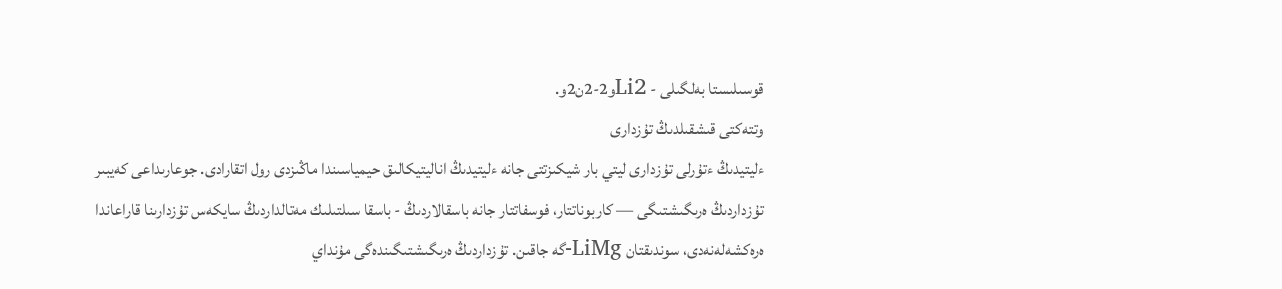قوسىلىستا بەلگىلى - Li2و2-2ن2و.
وتتەكتى قىشقىلدىڭ تۇزدارى
ءليتيدىڭ ءتۇرلى تۇزدارى ليتي بار شيكىزتتى جانە ءليتيدىڭ اناليتيكالىق حيمياسىندا ماڭىزدى رول اتقارادى. جوعارىداعى كەيبىر تۇزداردىڭ ەرىگىشتىگى — كاربوناتتار، فوسفاتتار جانە باسقالاردىڭ - باسقا سىلتىلىك مەتالداردىڭ سايكەس تۇزدارىنا قاراعاندا ەرەكشەلەنەدى، سوندىقتان LiMg-گە جاقىن. تۇزداردىڭ ەرىگىشتىگىندەگى مۇنداي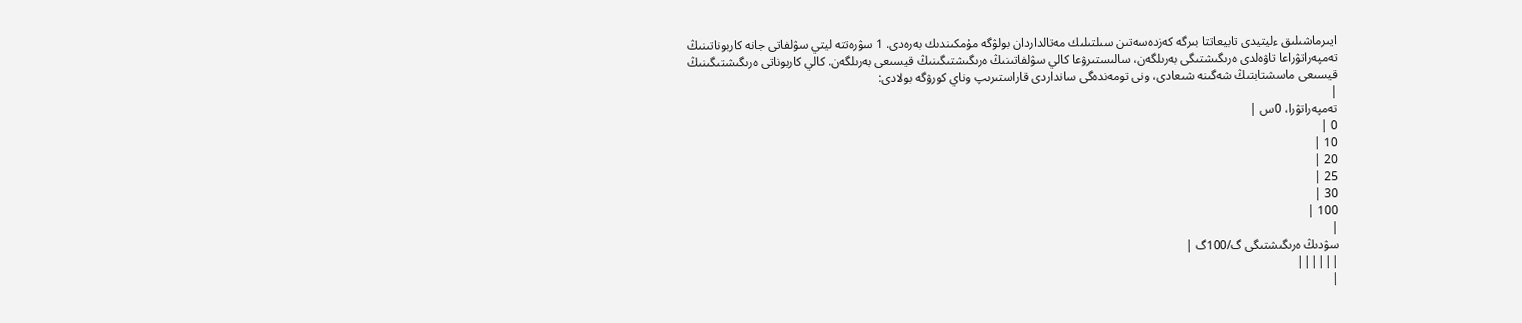ايىرماشىلىق ءليتيدى تابيعاتتا بىرگە كەزدەسەتىن سىلتىلىك مەتالداردان بولۋگە مۇمكىندىك بەرەدى. 1 سۋرەتتە ليتي سۋلفاتى جانە كاربوناتىنىڭ تەمپەراتۋراعا تاۋەلدى ەرىگىشتىگى بەرىلگەن، سالىستىرۋعا كالي سۋلفاتىنىڭ ەرىگىشتىگىنىڭ قيسىعى بەرىلگەن. كالي كاربوناتى ەرىگىشتىگىنىڭ قيسىعى ماسشتابتىڭ شەگىنە شىعادى، ونى تومەندەگى سانداردى قاراستىرىپ وناي كورۋگە بولادى:
|
تەمپەراتۋرا، 0س |
0 |
10 |
20 |
25 |
30 |
100 |
|
سۋدىڭ ەرىگىشتىگى گ/100گ |
||||||
|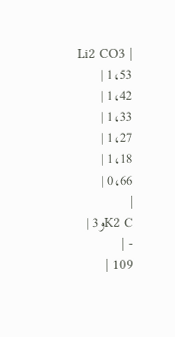Li2 CO3 |
1،53 |
1،42 |
1،33 |
1،27 |
1،18 |
0،66 |
|
K2 Cو3 |
- |
109 |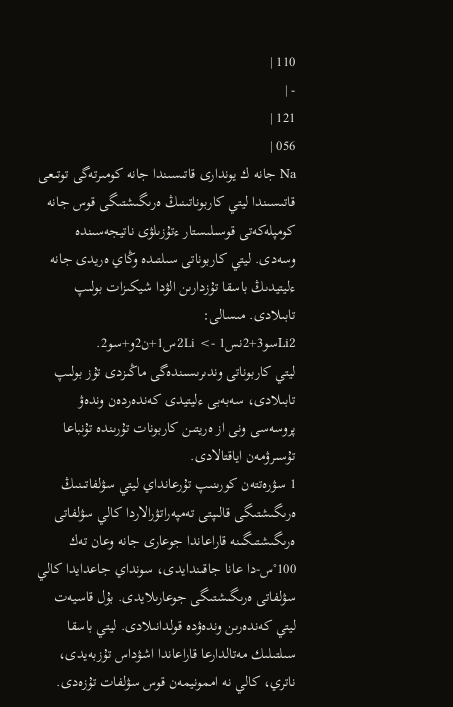110 |
- |
121 |
056 |
Na جانە ك يوندارى قاتىسىندا جانە كومىرتەگى توتىعى قاتىسىندا ليتي كاربوناتىنىڭ ەرىگىشتىگى قوس جانە كومپلەكەتى قوسىلىستار ءتۇزىلۋى ناتيجەسىندە وسەدى. ليتي كاربوناتى سىلتىدە وڭاي ەريدى جانە ءليتيدىڭ باسقا تۇزدارىن الۋدا شيكىزات بولىپ تابىلادى. مىسالى:
Li2سو3+2نس1 -> 2Liس1+ن2و+سو2.
ليتي كاربوناتى وندىرىسىندەگى ماڭىزدى تۇز بولىپ تابىلادى، سەبەبى ءليتيدى كەندەردەن وندەۋ پروسەسى ونى از ەريتىن كاربونات تۇرىندە تۇنباعا تۇسىرۋمەن اياقتالادى.
1 سۋرەتتەن كورىنىپ تۇرعانداي ليتي سۋلفاتىنىڭ ەرىگىشتىگى قالىپتى تەمپەراتۋرالاردا كالي سۋلفاتى ەرىگىشتىگىنە قاراعاندا جوعارى جانە وعان تەك 100°س-دا عانا جاقىندايدى، سونداي جاعدايدا كالي سۋلفاتى ەرىگىشتىگى جوعارىلايدى. بۇل قاسيەت ليتي كەندەرىن وندەۋدە قولدانىلادى. ليتي باسقا سىلتىلىك مەتالدارعا قاراعاندا اشۋداس تۇزبەيدى، ناتري، كالي نە اممونيمەن قوس سۋلفات تۇزەدى.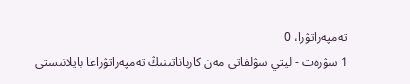تەمپەراتۋرا، 0
1 سۋرەت - ليتي سۋلفاتى مەن كارباناتىنىڭ تەمپەراتۋراعا بايلانىستى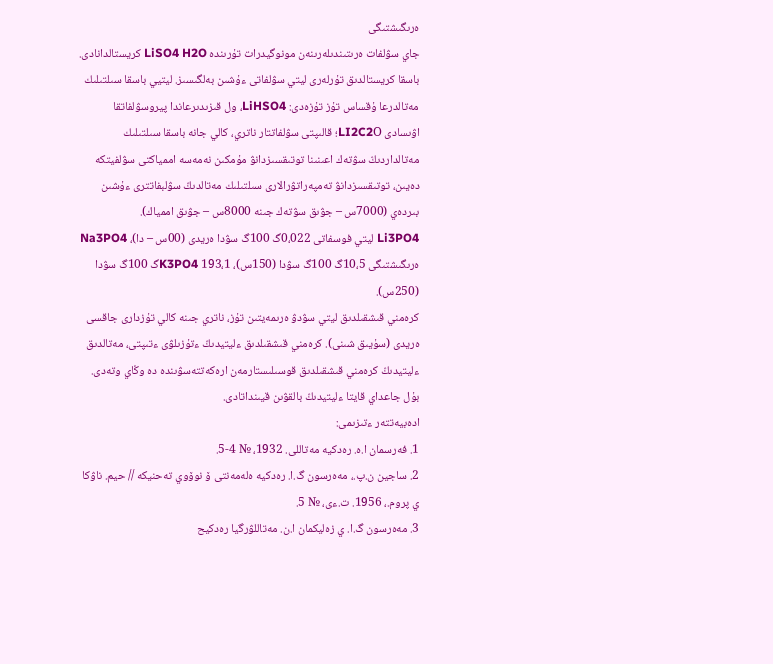ەرىگىشتىگى
جاي سۋلفات ەرىتىندىلەرىنەن مونوگيدرات تۇرىندە LiSO4 H2O كريستالدانادى. باسقا كريستالدىق تۇرلەرى ليتي سۋلفاتى ءۇشىن بەلگىسىز. ليتيي باسقا سىلتىلىك مەتالدرعا ۇقساس تۇز تۇزەدى: LiHSO4، ول قىزىدىرعاندا پيروسۋلفاتقا اۋىسادى LI2C2O؛ قالىپتى سۋلفاتتار ناتري، كالي جانە باسقا سىلتىلىك مەتالداردىڭ سۋتەك اعىنىنا توتىقسىزدانۋ مۇمكىن نەمەسە اممياكتى سۋلفيتكە دەيىن، توتىقسىزدانۋ تەمپەراتۋرالارى سىلتىلىك مەتالدىڭ سۋلبفاتترى ءۇشىن بىردەي (7000س – جۋىق سۋتەك جىنە 8000س – جۋىق اممياك).
Li3PO4 ليتي فوسفاتى 0،022گ 100گ سۋدا ەريدى (00س – دا)، Na3PO4 ەرىگىشتىگى 10،5گ 100گ سۋدا (150س)، K3PO4 193،1گ 100گ سۋدا (250س).
كرەمني قىشقىلدىق ليتي سۋدۋ ەرىمەيتىن تۇز، ناتري جىنە كالي تۇزدارى جاقسى ەريدى (سۇيىق شىنى). كرەمني قىشقىلدىق ءليتيدىڭ ءتۇزىلۋى ءتىپتى، مەتالدىق ءليتيدىڭ كرەمني قىشقىلدىق قوسىلىستارمەن ارەكەتتەسۋىندە دە وڭاي وتەدى. بۇل جاعداي قايتا ءليتيدىڭ بالقۋىن قيىنداتادى.
ادەبيەتتەر ءتىزىمى:
1. فەرسمان ا.ە. رەدكيە مەتاللى. 1932، № 4-5.
2. ساجين ن.پ.، مەەرسون گ.ا. رەدكيە ەلەمەنتى ۆ نوۆوي تەحنيكە // حيم. ناۋكا ي پروم.، 1956. ت.ءى، № 5.
3. مەەرسون گ.ا. ي زەليكمان ا.ن. مەتاللۋرگيا رەدكيح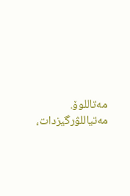مەتاللوۆ. مەتياللۋرگيزدات،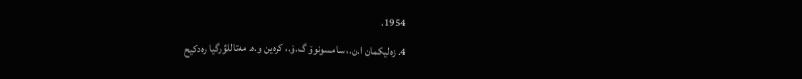1954.
4. زەليكمان ا.ن.، سامسونوۆ گ.ۆ.، كرەين و.ە. مەتاللۋرگيا رەدكيح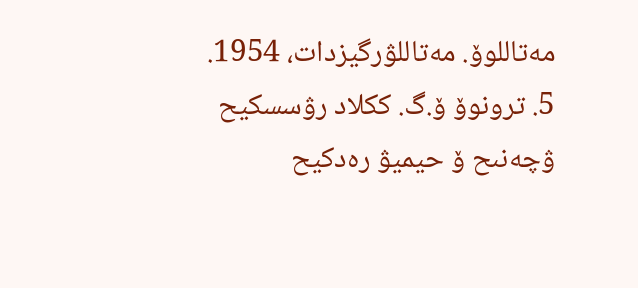مەتاللوۆ. مەتاللۋرگيزدات، 1954.
5. ترونوۆ ۆ.گ. ككلاد رۋسسكيح ۋچەنىح ۆ حيميۋ رەدكيح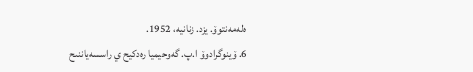ەلەمەنتوۆ. يزد. زنانيە، 1952.
6. ۆينوگرادوۆ ا.پ. گەوحيميا رەدكيح ي راسسەياننىح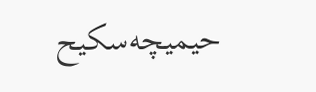حيميچەسكيح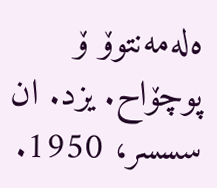ەلەمەنتوۆ ۆ پوچۆاح. يزد. ان سسسر، 1950.